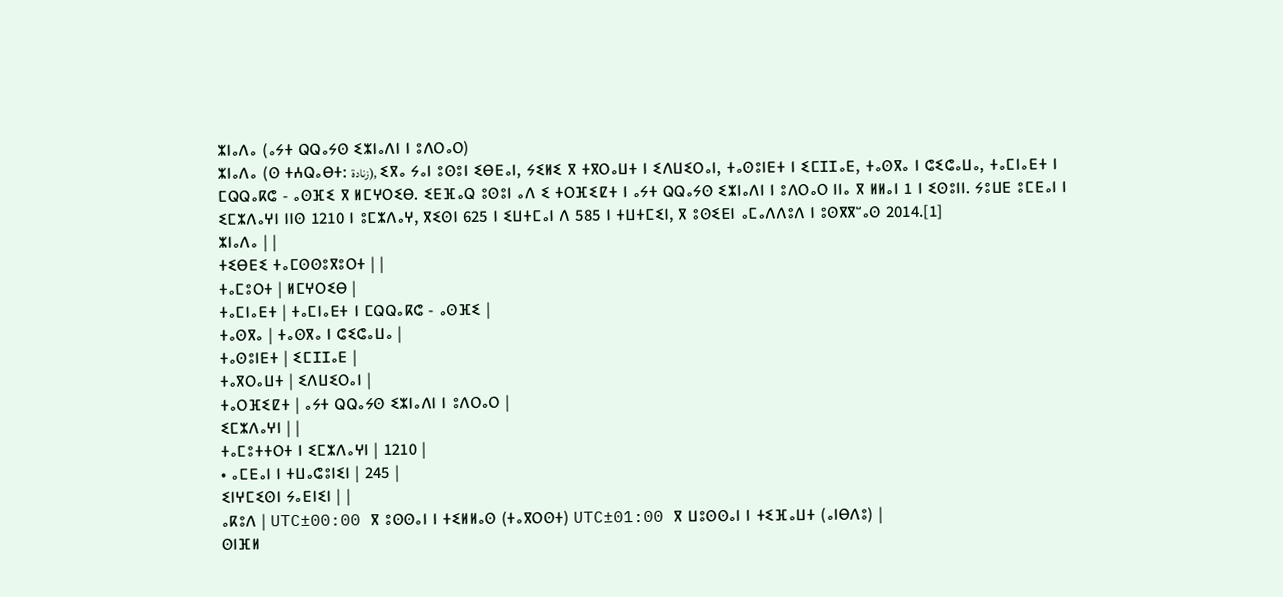ⵣⵏⴰⴷⴰ (ⴰⵢⵜ ⵕⵕⴰⵢⵙ ⵉⵣⵏⴰⴷⵏ ⵏ ⵓⴷⵔⴰⵔ)
ⵣⵏⴰⴷⴰ (ⵙ ⵜⵄⵕⴰⴱⵜ: زنادة), ⵉⴳⴰ ⵢⴰⵏ ⵓⵙⵓⵏ ⵉⴱⴹⴰⵏ, ⵢⵉⵍⵉ ⴳ ⵜⴳⵔⴰⵡⵜ ⵏ ⵉⴷⵡⵉⵔⴰⵏ, ⵜⴰⵙⵓⵏⴹⵜ ⵏ ⵉⵎⵊⵊⴰⴹ, ⵜⴰⵙⴳⴰ ⵏ ⵛⵉⵛⴰⵡⴰ, ⵜⴰⵎⵏⴰⴹⵜ ⵏ ⵎⵕⵕⴰⴽⵛ - ⴰⵙⴼⵉ ⴳ ⵍⵎⵖⵔⵉⴱ. ⵉⴹⴼⴰⵕ ⵓⵙⵓⵏ ⴰⴷ ⵉ ⵜⵔⴼⵉⵇⵜ ⵏ ⴰⵢⵜ ⵕⵕⴰⵢⵙ ⵉⵣⵏⴰⴷⵏ ⵏ ⵓⴷⵔⴰⵔ ⵏⵏⴰ ⴳ ⵍⵍⴰⵏ 1 ⵏ ⵉⵙⵓⵏⵏ. ⵢⵓⵡⴹ ⵓⵎⴹⴰⵏ ⵏ ⵉⵎⵣⴷⴰⵖⵏ ⵏⵏⵙ 1210 ⵏ ⵓⵎⵣⴷⴰⵖ, ⴳⵉⵙⵏ 625 ⵏ ⵉⵡⵜⵎⴰⵏ ⴷ 585 ⵏ ⵜⵡⵜⵎⵉⵏ, ⴳ ⵓⵙⵉⴹⵏ ⴰⵎⴰⴷⴷⵓⴷ ⵏ ⵓⵙⴳⴳⵯⴰⵙ 2014.[1]
ⵣⵏⴰⴷⴰ | |
ⵜⵉⴱⴹⵉ ⵜⴰⵎⵙⵙⵓⴳⵓⵔⵜ | |
ⵜⴰⵎⵓⵔⵜ | ⵍⵎⵖⵔⵉⴱ |
ⵜⴰⵎⵏⴰⴹⵜ | ⵜⴰⵎⵏⴰⴹⵜ ⵏ ⵎⵕⵕⴰⴽⵛ - ⴰⵙⴼⵉ |
ⵜⴰⵙⴳⴰ | ⵜⴰⵙⴳⴰ ⵏ ⵛⵉⵛⴰⵡⴰ |
ⵜⴰⵙⵓⵏⴹⵜ | ⵉⵎⵊⵊⴰⴹ |
ⵜⴰⴳⵔⴰⵡⵜ | ⵉⴷⵡⵉⵔⴰⵏ |
ⵜⴰⵔⴼⵉⵇⵜ | ⴰⵢⵜ ⵕⵕⴰⵢⵙ ⵉⵣⵏⴰⴷⵏ ⵏ ⵓⴷⵔⴰⵔ |
ⵉⵎⵣⴷⴰⵖⵏ | |
ⵜⴰⵎⵓⵜⵜⵔⵜ ⵏ ⵉⵎⵣⴷⴰⵖⵏ | 1210 |
• ⴰⵎⴹⴰⵏ ⵏ ⵜⵡⴰⵛⵓⵏⵉⵏ | 245 |
ⵉⵏⵖⵎⵉⵙⵏ ⵢⴰⴹⵏⵉⵏ | |
ⴰⴽⵓⴷ | UTC±00:00 ⴳ ⵓⵙⵙⴰⵏ ⵏ ⵜⵉⵍⵍⴰⵙ (ⵜⴰⴳⵔⵙⵜ) UTC±01:00 ⴳ ⵡⵓⵙⵙⴰⵏ ⵏ ⵜⵉⴼⴰⵡⵜ (ⴰⵏⴱⴷⵓ) |
ⵙⵏⴼⵍ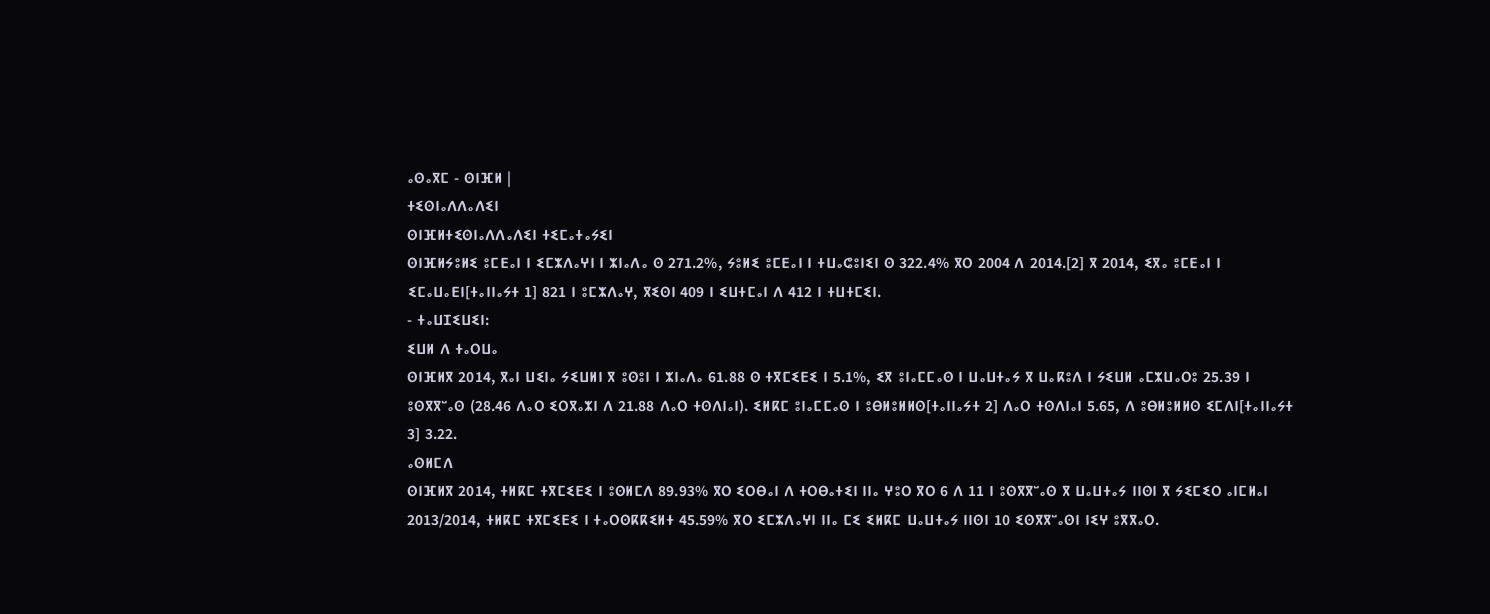ⴰⵙⴰⴳⵎ - ⵙⵏⴼⵍ |
ⵜⵉⵙⵏⴰⴷⴷⴰⴷⵉⵏ
ⵙⵏⴼⵍⵜⵉⵙⵏⴰⴷⴷⴰⴷⵉⵏ ⵜⵉⵎⴰⵜⴰⵢⵉⵏ
ⵙⵏⴼⵍⵢⵓⵍⵉ ⵓⵎⴹⴰⵏ ⵏ ⵉⵎⵣⴷⴰⵖⵏ ⵏ ⵣⵏⴰⴷⴰ ⵙ 271.2%, ⵢⵓⵍⵉ ⵓⵎⴹⴰⵏ ⵏ ⵜⵡⴰⵛⵓⵏⵉⵏ ⵙ 322.4% ⴳⵔ 2004 ⴷ 2014.[2] ⴳ 2014, ⵉⴳⴰ ⵓⵎⴹⴰⵏ ⵏ ⵉⵎⴰⵡⴰⴹⵏ[ⵜⴰⵏⵏⴰⵢⵜ 1] 821 ⵏ ⵓⵎⵣⴷⴰⵖ, ⴳⵉⵙⵏ 409 ⵏ ⵉⵡⵜⵎⴰⵏ ⴷ 412 ⵏ ⵜⵡⵜⵎⵉⵏ.
- ⵜⴰⵡⵊⵉⵡⵉⵏ:
ⵉⵡⵍ ⴷ ⵜⴰⵔⵡⴰ
ⵙⵏⴼⵍⴳ 2014, ⴳⴰⵏ ⵡⵉⵏⴰ ⵢⵉⵡⵍⵏ ⴳ ⵓⵙⵓⵏ ⵏ ⵣⵏⴰⴷⴰ 61.88 ⵙ ⵜⴳⵎⵉⴹⵉ ⵏ 5.1%, ⵉⴳ ⵓⵏⴰⵎⵎⴰⵙ ⵏ ⵡⴰⵡⵜⴰⵢ ⴳ ⵡⴰⴽⵓⴷ ⵏ ⵢⵉⵡⵍ ⴰⵎⵣⵡⴰⵔⵓ 25.39 ⵏ ⵓⵙⴳⴳⵯⴰⵙ (28.46 ⴷⴰⵔ ⵉⵔⴳⴰⵣⵏ ⴷ 21.88 ⴷⴰⵔ ⵜⵙⴷⵏⴰⵏ). ⵉⵍⴽⵎ ⵓⵏⴰⵎⵎⴰⵙ ⵏ ⵓⴱⵍⵓⵍⵍⵙ[ⵜⴰⵏⵏⴰⵢⵜ 2] ⴷⴰⵔ ⵜⵙⴷⵏⴰⵏ 5.65, ⴷ ⵓⴱⵍⵓⵍⵍⵙ ⵉⵎⴷⵏ[ⵜⴰⵏⵏⴰⵢⵜ 3] 3.22.
ⴰⵙⵍⵎⴷ
ⵙⵏⴼⵍⴳ 2014, ⵜⵍⴽⵎ ⵜⴳⵎⵉⴹⵉ ⵏ ⵓⵙⵍⵎⴷ 89.93% ⴳⵔ ⵉⵔⴱⴰⵏ ⴷ ⵜⵔⴱⴰⵜⵉⵏ ⵏⵏⴰ ⵖⵓⵔ ⴳⵔ 6 ⴷ 11 ⵏ ⵓⵙⴳⴳⵯⴰⵙ ⴳ ⵡⴰⵡⵜⴰⵢ ⵏⵏⵙⵏ ⴳ ⵢⵉⵎⵉⵔ ⴰⵏⵎⵍⴰⵏ 2013/2014, ⵜⵍⴽⵎ ⵜⴳⵎⵉⴹⵉ ⵏ ⵜⴰⵔⵙⴽⴽⵉⵍⵜ 45.59% ⴳⵔ ⵉⵎⵣⴷⴰⵖⵏ ⵏⵏⴰ ⵎⵉ ⵉⵍⴽⵎ ⵡⴰⵡⵜⴰⵢ ⵏⵏⵙⵏ 10 ⵉⵙⴳⴳⵯⴰⵙⵏ ⵏⵉⵖ ⵓⴳⴳⴰⵔ.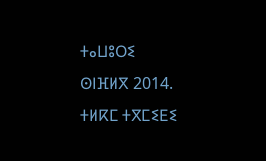ⵜⴰⵡⵓⵔⵉ
ⵙⵏⴼⵍⴳ 2014. ⵜⵍⴽⵎ ⵜⴳⵎⵉⴹⵉ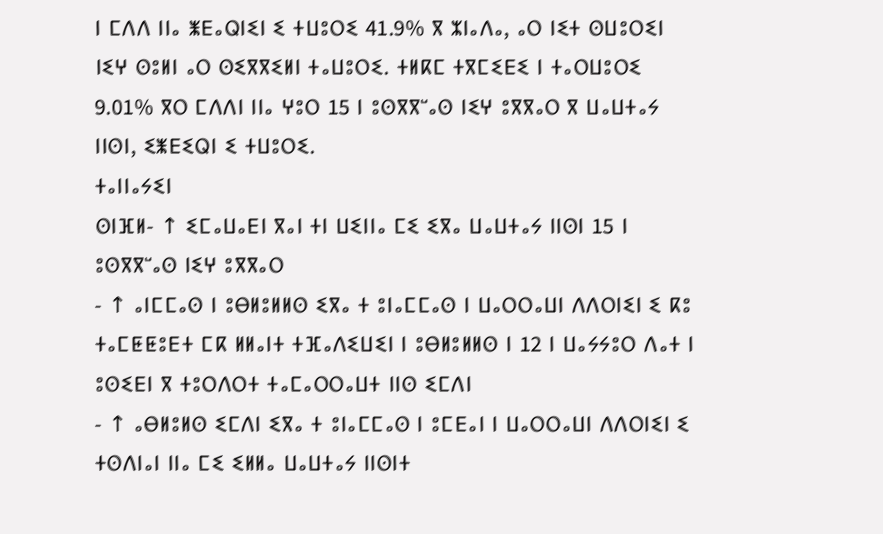ⵏ ⵎⴷⴷ ⵏⵏⴰ ⵥⴹⴰⵕⵏⵉⵏ ⵉ ⵜⵡⵓⵔⵉ 41.9% ⴳ ⵣⵏⴰⴷⴰ, ⴰⵔ ⵏⵉⵜ ⵙⵡⵓⵔⵉⵏ ⵏⵉⵖ ⵙⵓⵍⵏ ⴰⵔ ⵙⵉⴳⴳⵉⵍⵏ ⵜⴰⵡⵓⵔⵉ. ⵜⵍⴽⵎ ⵜⴳⵎⵉⴹⵉ ⵏ ⵜⴰⵔⵡⵓⵔⵉ 9.01% ⴳⵔ ⵎⴷⴷⵏ ⵏⵏⴰ ⵖⵓⵔ 15 ⵏ ⵓⵙⴳⴳⵯⴰⵙ ⵏⵉⵖ ⵓⴳⴳⴰⵔ ⴳ ⵡⴰⵡⵜⴰⵢ ⵏⵏⵙⵏ, ⵉⵥⴹⵉⵕⵏ ⵉ ⵜⵡⵓⵔⵉ.
ⵜⴰⵏⵏⴰⵢⵉⵏ
ⵙⵏⴼⵍ- ↑ ⵉⵎⴰⵡⴰⴹⵏ ⴳⴰⵏ ⵜⵏ ⵡⵉⵏⵏⴰ ⵎⵉ ⵉⴳⴰ ⵡⴰⵡⵜⴰⵢ ⵏⵏⵙⵏ 15 ⵏ ⵓⵙⴳⴳⵯⴰⵙ ⵏⵉⵖ ⵓⴳⴳⴰⵔ
- ↑ ⴰⵏⵎⵎⴰⵙ ⵏ ⵓⴱⵍⵓⵍⵍⵙ ⵉⴳⴰ ⵜ ⵓⵏⴰⵎⵎⴰⵙ ⵏ ⵡⴰⵔⵔⴰⵡⵏ ⴷⴷⵔⵏⵉⵏ ⵉ ⴽⵓ ⵜⴰⵎⵟⵟⵓⴹⵜ ⵎⴽ ⵍⵍⴰⵏⵜ ⵜⴼⴰⴷⵉⵡⵉⵏ ⵏ ⵓⴱⵍⵓⵍⵍⵙ ⵏ 12 ⵏ ⵡⴰⵢⵢⵓⵔ ⴷⴰⵜ ⵏ ⵓⵙⵉⴹⵏ ⴳ ⵜⵓⵔⴷⵔⵜ ⵜⴰⵎⴰⵔⵔⴰⵡⵜ ⵏⵏⵙ ⵉⵎⴷⵏ
- ↑ ⴰⴱⵍⵓⵍⵙ ⵉⵎⴷⵏ ⵉⴳⴰ ⵜ ⵓⵏⴰⵎⵎⴰⵙ ⵏ ⵓⵎⴹⴰⵏ ⵏ ⵡⴰⵔⵔⴰⵡⵏ ⴷⴷⵔⵏⵉⵏ ⵉ ⵜⵙⴷⵏⴰⵏ ⵏⵏⴰ ⵎⵉ ⵉⵍⵍⴰ ⵡⴰⵡⵜⴰⵢ ⵏⵏⵙⵏⵜ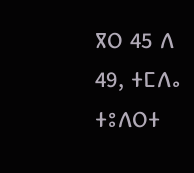ⴳⵔ 45 ⴷ 49, ⵜⵎⴷⴰ ⵜⵓⴷⵔⵜ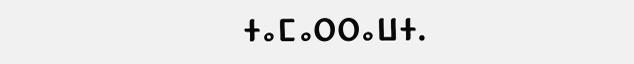ⵜⴰⵎⴰⵔⵔⴰⵡⵜ.